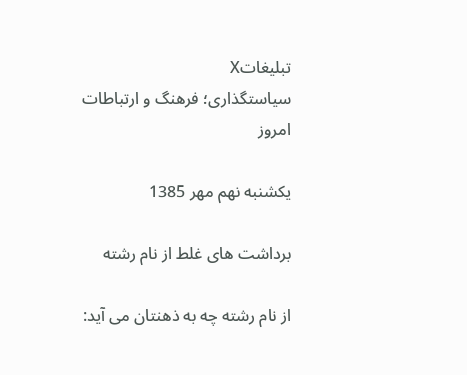تبليغاتX
سیاستگذاری؛ فرهنگ و ارتباطات
امروز

یکشنبه نهم مهر 1385

برداشت های غلط از نام رشته

از نام رشته چه به ذهنتان می آید: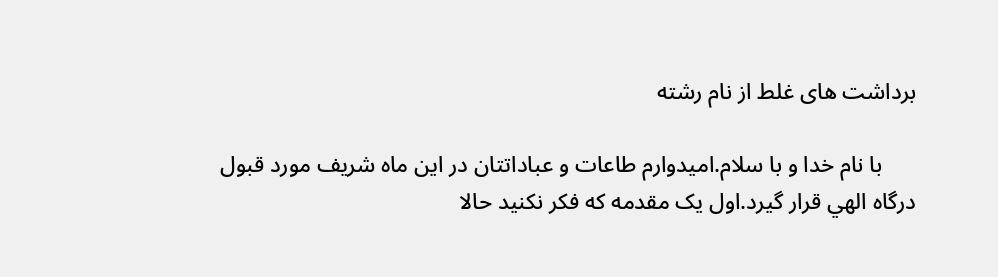برداشت های غلط از نام رشته

      با نام خدا و با سلام.اميدوارم طاعات و عباداتتان در اين ماه شريف مورد قبول درگاه الهي قرار گيرد.اول يک مقدمه که فکر نکنيد حالا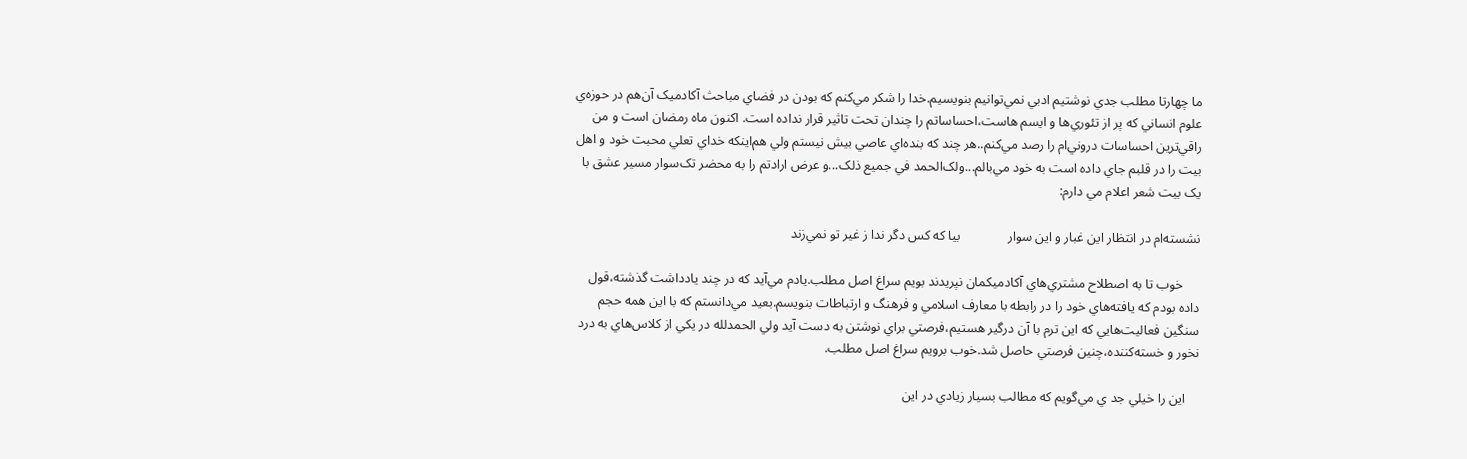ما چهارتا مطلب جدي نوشتيم ادبي نمي‌توانيم بنويسيم.خدا را شکر مي‌کنم که بودن در فضاي مباحث آکادميک آن‌هم در حوزه‌ي علوم انساني که پر از تئوري‌ها و ايسم هاست،‌احساساتم را چندان تحت تاثير قرار نداده است. اکنون ماه رمضان است و من راقي‌ترين احساسات دروني‌ام را رصد مي‌کنم..هر چند که بنده‌اي عاصي بيش نيستم ولي هم‌اينکه خداي تعلي محبت خود و اهل بيت را در قلبم جاي داده است به خود مي‌بالم...ولک‌الحمد في جميع ذلک...و عرض ارادتم را به محضر تک‌سوار مسير عشق با يک بيت شعر اعلام مي دارم:

نشسته‌ام در انتظار اين غبار و اين سوار              بيا که کس دگر ندا ز غير تو نمي‌زند

     خوب تا به اصطلاح مشتري‌هاي آکادميکمان نپريدند بويم سراغ اصل مطلب.يادم مي‌آيد که در چند يادداشت گذشته‌،‌قول داده بودم که يافته‌هاي خود را در رابطه با معارف اسلامي و فرهنگ و ارتباطات بنويسم.بعيد مي‌دانستم که با اين همه حجم سنگين فعاليت‌هايي که اين ترم با آن درگير هستيم‌،‌فرصتي براي نوشتن به دست آيد ولي الحمدلله در يکي از کلاس‌هاي به درد نخور و خسته‌کننده‌،‌چنين فرصتي حاصل شد.خوب برويم سراغ اصل مطلب.

    اين را خيلي جد ي مي‌گويم که مطالب بسيار زيادي در اين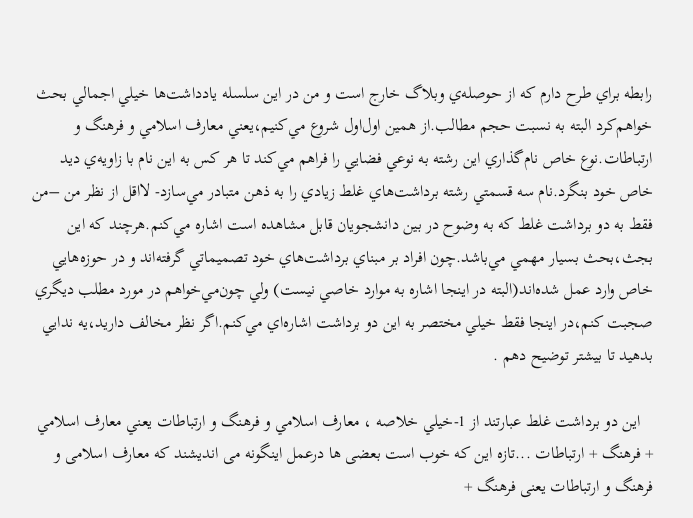رابطه براي طرح دارم که از حوصله‌ي وبلاگ خارج است و من در اين سلسله يادداشت‌ها خيلي اجمالي بحث خواهم‌کرد البته به نسبت حجم مطالب.از همين اول‌اول شروع مي‌کنيم‌،‌يعني معارف اسلامي و فرهنگ و ارتباطات.نوع خاص نام‌گذاري اين رشته به نوعي فضايي را فراهم مي‌کند تا هر کس به اين نام با زاويه‌ي ديد خاص خود بنگرد.نام سه قسمتي رشته برداشت‌هاي غلط زيادي را به ذهن متبادر مي‌سازد- لااقل از نظر من –من فقط به دو برداشت غلط که به وضوح در بين دانشجويان قابل مشاهده است اشاره‌ مي‌کنم.هرچند که اين بجث‌،‌بحث بسيار مهمي مي‌باشد.چون افراد بر مبناي برداشت‌هاي خود تصميماتي گرفته‌اند و در حوزه‌هايي خاص وارد عمل شده‌اند(البته در اينجا اشاره به موارد خاصي نيست) ولي چون‌مي‌خواهم در مورد مطلب ديگري صجبت کنم‌،‌در اينجا فقط خيلي مختصر به اين دو برداشت اشاره‌اي مي‌کنم.اگر نظر مخالف داريد‌،‌يه ندايي بدهيد تا بيشتر توضيح دهم .

   اين دو برداشت غلط عبارتند از 1-خيلي خلاصه ، معارف اسلامي و فرهنگ و ارتباطات يعني معارف اسلامي + فرهنگ + ارتباطات ...تازه این که خوب است بعضی ها درعمل اینگونه می اندیشند که معارف اسلامی و فرهنگ و ارتباطات یعنی فرهنگ +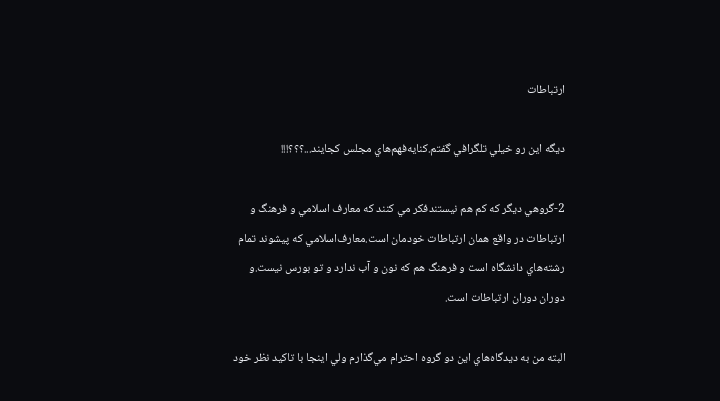ارتباطات

ديگه اين رو خيلي تلگرافي گفتم.کنايه‌فهم‌هاي مجلس کجايند...؟؟؟!!!

2-گروهي ديگر که کم هم نيستندفکر مي کنند که معارف اسلامي و فرهنگ و ارتباطات در واقع همان ارتباطات خودمان است.معارف‌اسلامي که پيشوند تمام رشته‌هاي دانشگاه است و فرهنگ هم که نون و آب ندارد و تو بورس نيست.و دوران دوران ارتباطات است.

البته من به ديدگاه‌هاي اين دو گروه احترام مي‌گذارم ولي اينجا با تاکيد نظر خود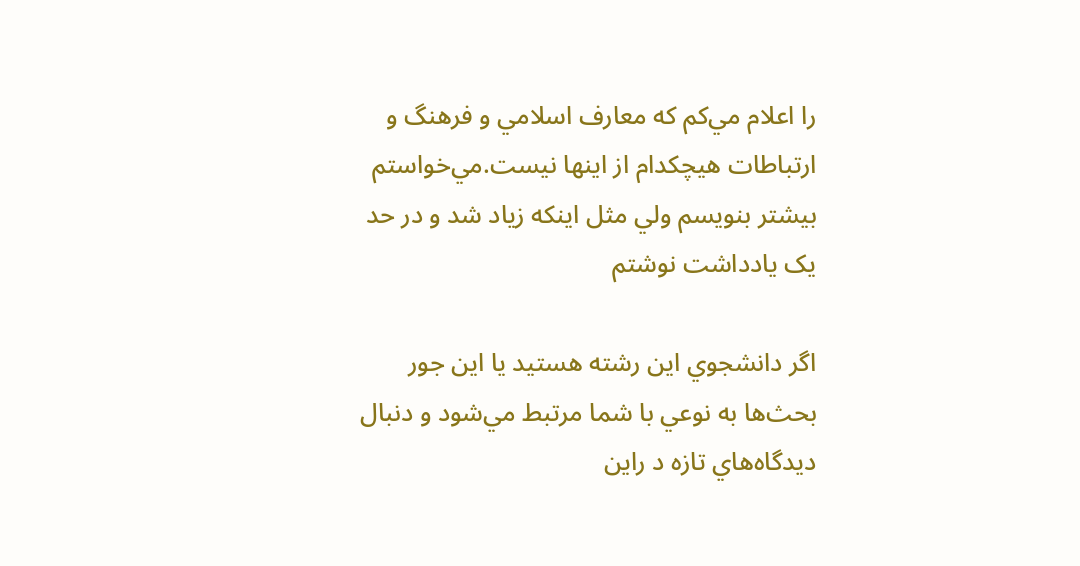را اعلام مي‌کم که معارف اسلامي و فرهنگ و ارتباطات هيچکدام از اينها نيست.مي‌خواستم بيشتر بنويسم ولي مثل اينکه زياد شد و در حد يک يادداشت نوشتم

اگر دانشجوي اين رشته هستيد يا اين جور بحث‌ها به نوعي با شما مرتبط مي‌شود و دنبال ديدگاه‌هاي تازه د راين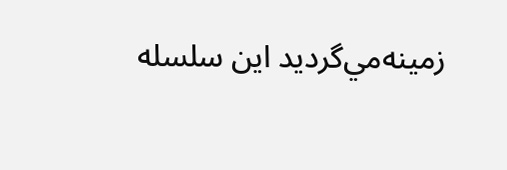زمينه‌مي‌گرديد اين سلسله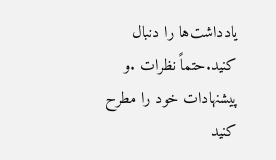يادداشت‌ها را دنبال کنيد.حتما‌ً نظرات .و پيشنهادات خود را مطرح کنيد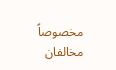مخصوصاً مخالفان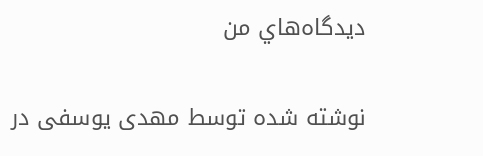ديدگاه‌هاي من

نوشته شده توسط مهدی یوسفی در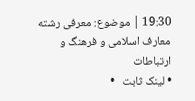19:30 | موضوع: معرفی رشته معارف اسلامی و فرهنگ و ارتباطات
• لینک ثابت   •